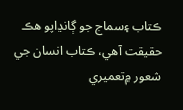ڪتاب ۽سماج جو ڳانڍاپو هڪ حقيقت آهي، ڪتاب انسان جي شعور ۾تعميري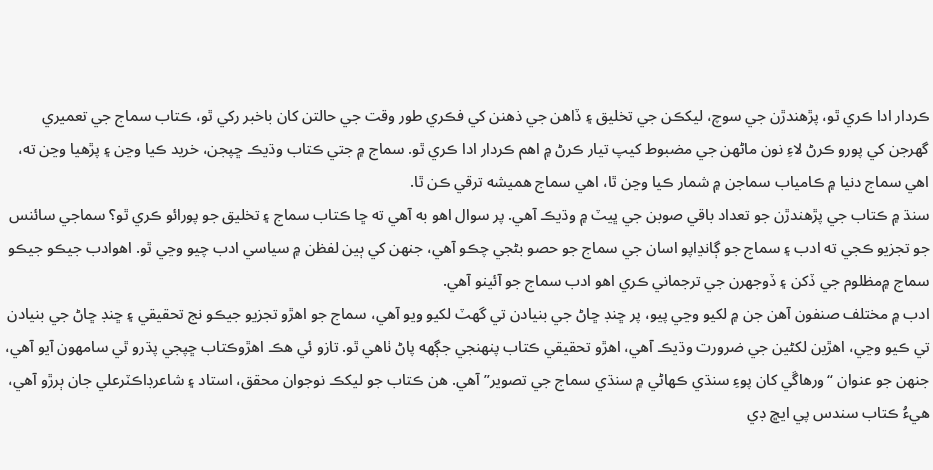ڪردار ادا ڪري ٿو، پڙهندڙن جي سوچ، ليکڪن جي تخليق ۽ ڏاهن جي ذهنن کي فڪري طور وقت جي حالتن کان باخبر رکي ٿو، ڪتاب سماج جي تعميري گهرجن کي پورو ڪرڻ لاءِ نون ماڻهن جي مضبوط کيپ تيار ڪرڻ ۾ اهم ڪردار ادا ڪري ٿو. سماج ۾ جتي ڪتاب وڌيڪ ڇپجن، خريد ڪيا وڃن ۽ پڙهيا وڃن ته، اهي سماج دنيا ۾ ڪامياب سماجن ۾ شمار ڪيا وڃن ٿا، اهي سماج هميشه ترقي ڪن ٿا.
سنڌ ۾ ڪتاب جي پڙهندڙن جو تعداد باقي صوبن جي ڀيٽ ۾ وڌيڪ آهي. پر سوال اهو به آهي ته ڇا ڪتاب سماج ۽ تخليق جو پورائو ڪري ٿو؟ سماجي سائنس جو تجزيو ڪجي ته ادب ۽ سماج جو ڳانڍاپو اسان جي سماج جو حصو بڻجي چڪو آهي، جنهن کي ٻين لفظن ۾ سياسي ادب چيو وڃي ٿو. اهوادب جيڪو جيڪو سماج ۾مظلوم جي ڏکن ۽ ڏوجهرن جي ترجماني ڪري اهو ادب سماج جو آئينو آهي.
ادب ۾ مختلف صنفون آهن جن ۾ لکيو وڃي پيو، پر ڇنڊ ڇاڻ جي بنيادن تي گهٽ لکيو ويو آهي، سماج جو اهڙو تجزيو جيڪو نج تحقيقي ۽ ڇنڊ ڇاڻ جي بنيادن تي ڪيو وڃي، اهڙين لکڻين جي ضرورت وڌيڪ آهي، اهڙو تحقيقي ڪتاب پنهنجي جڳهه پاڻ ٺاهي ٿو. تازو ئي هڪ اهڙوڪتاب ڇپجي پڌرو ٿي سامهون آيو آهي، جنهن جو عنوان “ورهاڱي کان پوءِ سنڌي ڪهاڻي ۾ سنڌي سماج جي تصوير” آهي. هن ڪتاب جو ليکڪ نوجوان محقق، استاد ۽ شاعرڊاڪٽرعلي جان ٻرڙو آهي، هيءُ ڪتاب سندس پي ايڇ ڊي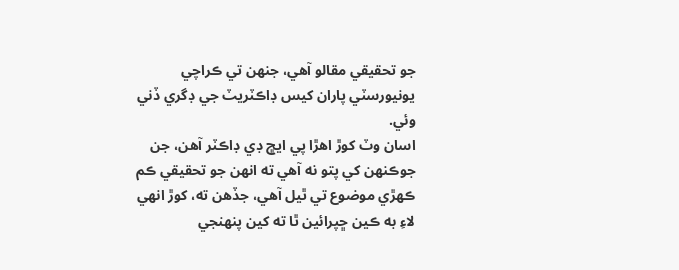جو تحقيقي مقالو آهي، جنهن تي ڪراچي يونيورسٽي پاران کيس ڊاڪٽريٽ جي ڊگري ڏني وئي.
اسان وٽ کوڙ اهڙا پي ايڇ ڊي ڊاڪٽر آهن، جن جوڪنهن کي پتو نه آهي ته انهن جو تحقيقي ڪم ڪهڙي موضوع تي ٿيل آهي، جڏهن ته، کوڙ انهي لاءِ به ڪين ڇپرائين ٿا ته کين پنهنجي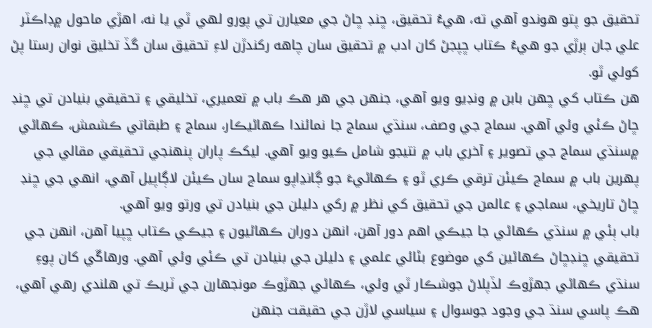تحقيق جو پتو هوندو آهي ته، هيءُ تحقيق، ڇنڊ ڇاڻ جي معيارن تي پورو لهي ٿي يا نه، اهڙي ماحول ۾ڊاڪٽر علي جان ٻرڙي جو هيءُ ڪتاب ڇپجڻ کان ادب ۾ تحقيق سان چاهه رکندڙن لاءِ تحقيق سان گڏ تخليق نوان رستا پڻ کولي ٿو.
هن ڪتاب کي ڇهن بابن ۾ ونڊيو ويو آهي، جنهن جي هر هڪ باب ۾ تعميري، تخليقي ۽ تحقيقي بنيادن تي ڇنڊ ڇاڻ ڪئي وئي آهي. سماج جي وصف، سنڌي سماج جا نمائندا ڪهاڻيڪار، سماج ۽ طبقاتي ڪشمش، ڪهاڻي ۾سنڌي سماج جي تصوير ۽ آخري باب ۾ نتيجو شامل ڪيو ويو آهي. ليکڪ پاران پنهنجي تحقيقي مقالي جي پهرين باب ۾ سماج ڪيئن ترقي ڪري ٿو ۽ ڪهاڻيءَ جو ڳانڍاپو سماج سان ڪيئن لاڳاپيل آهي، انهي جي ڇنڊ ڇاڻ تاريخي، سماجي ۽ عالمن جي تحقيق کي نظر ۾ رکي دليلن جي بنيادن تي ورتو ويو آهي.
باب ٻئي ۾ سنڌي ڪهاڻي جا جيڪي اهم دور آهن، انهن دوران ڪهاڻيون ۽ جيڪي ڪتاب ڇپيا آهن، انهن جي تحقيقي ڇنڊڇاڻ ڪهاڻين کي موضوع بڻائي علمي ۽ دليلن جي بنيادن تي ڪئي وئي آهي. ورهاڱي کان پوءِ سنڌي ڪهاڻي جهڙوڪ لڏپلاڻ جوشڪار ٿي وئي، ڪهاڻي جهڙوڪ مونجهارن جي ٽريڪ تي هلندي رهي آهي، هڪ پاسي سنڌ جي وجود جوسوال ۽ سياسي لاڙن جي حقيقت جنهن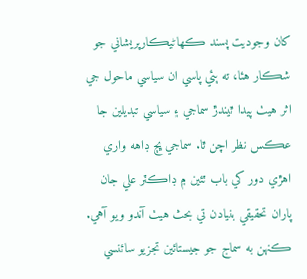کان وجوديت پسند ڪهاڻيڪارپريشاني جو شڪار هئا، ته ٻئي پاسي ان سياسي ماحول جي اثر هيٺ پيدا ٿيندڙ سماجي ۽ سياسي تبديلين جا عڪس نظر اچن ٿا. سماجي ڀڄ ڊاهه واري اهڙي دور کي باب ٽئين ۾ ڊاڪٽر علي جان پاران تحقيقي بنيادن تي بحث هيٺ آندو ويو آهي.
ڪنهن به سماج جو جيستائين تجزيو سائنسي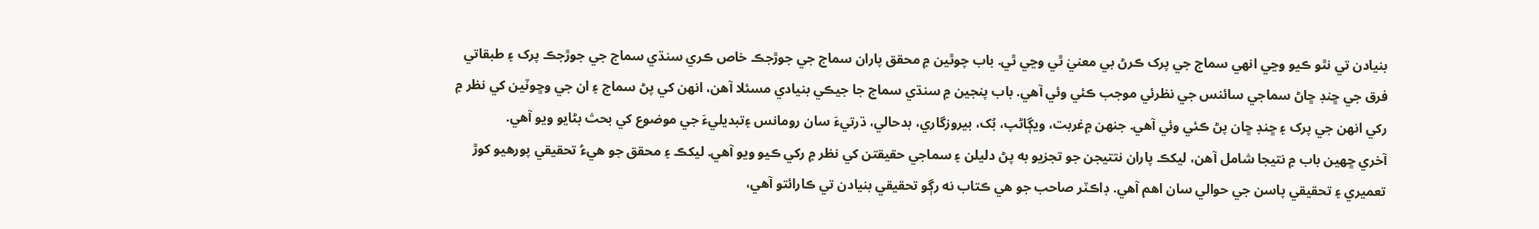بنيادن تي نٿو ڪيو وڃي انهي سماج جي پرک ڪرڻ بي معنيٰ ٿي وڃي ٿي. باب چوٿين ۾ محقق پاران سماج جي جوڙجڪ خاص ڪري سنڌي سماج جي جوڙجڪ پرک ۽ طبقاتي فرق جي ڇنڊ ڇاڻ سماجي سائنس جي نظرئي موجب ڪئي وئي آهي. باب پنجين ۾ سنڌي سماج جا جيڪي بنيادي مسئلا آهن، انهن کي پڻ سماج ۽ ان جي وڇوٽين کي نظر ۾ رکي انهن جي پرک ۽ ڇنڊ ڇان پڻ ڪئي وئي آهي. جنهن ۾غربت، ويڳاڻپ، بُک، بيروزگاري، بدحالي، ڌرتيءَ سان رومانس ۽تبديليءَ جي موضوع کي بحث بڻايو ويو آهي.
آخري ڇهين باب ۾ نتيجا شامل آهن، ليکڪ پاران نتتيجن جو تجزيو به پڻ دليلن ۽ سماجي حقيقتن کي نظر ۾ رکي ڪيو ويو آهي. ليکڪ ۽ محقق جو هيءُ تحقيقي پورهيو کوڙ تعميري ۽ تحقيقي پاسن جي حوالي سان اهم آهي. ڊاڪٽر صاحب جو هي ڪتاب نه رڳو تحقيقي بنيادن تي ڪارائتو آهي،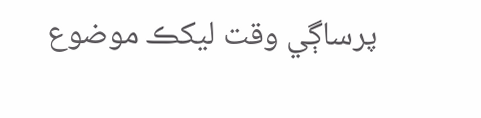پرساڳي وقت ليکڪ موضوع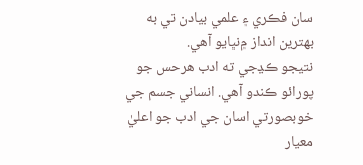سان فڪري ۽ علمي بيادن تي به بهترين انداز ۾نڀايو آهي.
نتيجو ڪڍجي ته ادب هرحس جو پورائو ڪندو آهي. انساني جسم جي خوبصورتي اسان جي ادب جو اعليٰ معيار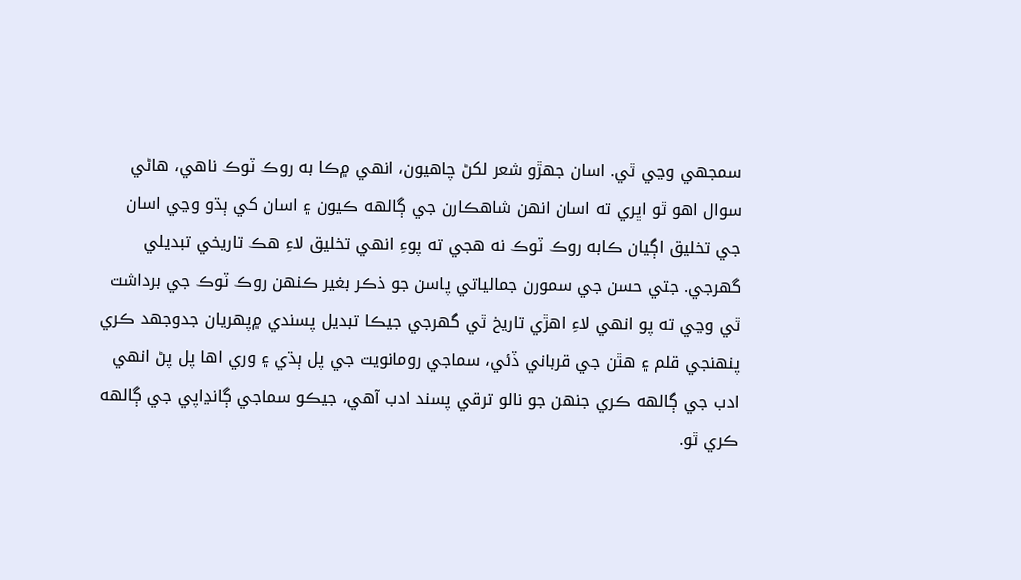سمجهي وڃي ٿي. اسان جهڙو شعر لکڻ چاهيون، انهي ۾ڪا به روڪ ٽوڪ ناهي، هاڻي سوال اهو ٿو اڀري ته اسان انهن شاهڪارن جي ڳالهه ڪيون ۽ اسان کي ٻڌو وڃي اسان جي تخليق اڳيان ڪابه روڪ ٽوڪ نه هجي ته پوءِ انهي تخليق لاءِ هڪ تاريخي تبديلي گهرجي. جتي حسن جي سمورن جمالياتي پاسن جو ذڪر بغير ڪنهن روڪ ٽوڪ جي برداشت ٿي وڃي ته پو انهي لاءِ اهڙي تاريخ ٿي گهرجي جيڪا تبديل پسندي ۾پهريان جدوجهد ڪري پنهنجي قلم ۽ هٿن جي قرباني ڏئي، سماجي رومانويت جي پل ٻڌي ۽ وري اها پل پڻ انهي ادب جي ڳالهه ڪري جنهن جو نالو ترقي پسند ادب آهي، جيڪو سماجي ڳانڍاپي جي ڳالهه ڪري ٿو.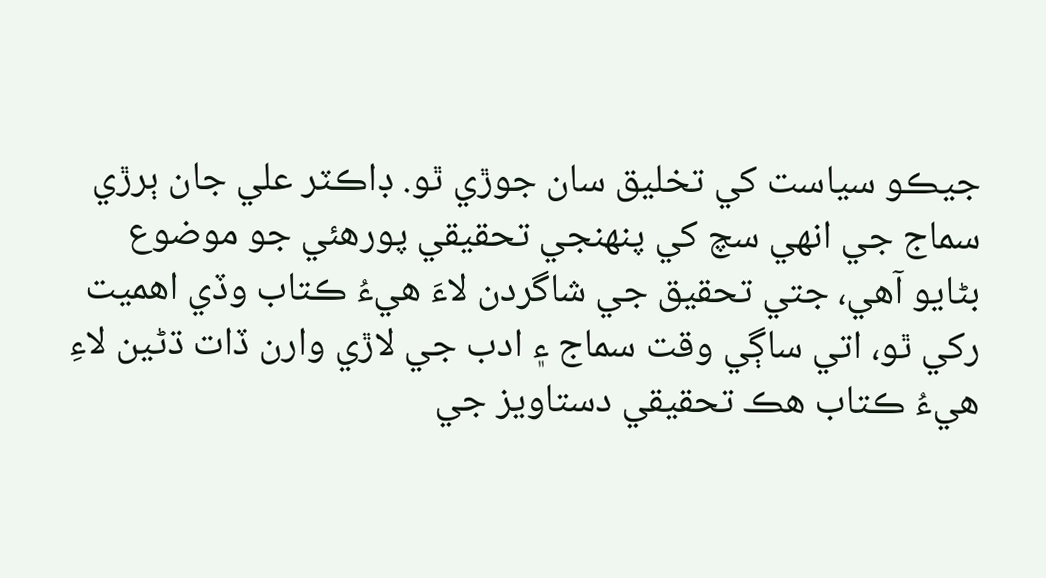جيڪو سياست کي تخليق سان جوڙي ٿو. ڊاڪٽر علي جان ٻرڙي سماج جي انهي سچ کي پنهنجي تحقيقي پورهئي جو موضوع بڻايو آهي، جتي تحقيق جي شاگردن لاءَ هيءُ ڪتاب وڏي اهميت رکي ٿو، اتي ساڳي وقت سماج ۽ ادب جي لاڙي وارن ڏات ڌڻين لاءِ هيءُ ڪتاب هڪ تحقيقي دستاويز جي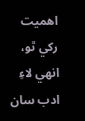اهميت رکي ٿو، انهي لاءِ ادب سان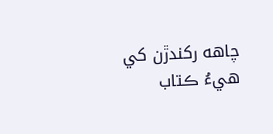چاهه رکندڙن کي هيءُ ڪتاب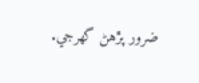ضرور پڙهڻ گهرجي.